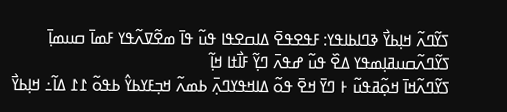ߖߌ߬ߣߍ߬ ߞߊ߲ߕߌ߯ ߢߣߊߕߊߟߌ: ߓߟߐߟߐ߫ ߡߊߛߐߟߊ ߟߎ߬ ߟߊ߫ ߘߐ߬ߜߍ߬ߟߌ ߓߘߊ߫ ߛߎߘߊ߲߫
ߖߌ߬ߣߍ߬ߛߎߥߊ߲ߘߟߌ ߡߐ߰ ߟߎ߬ ߝߟߍ߫ ߣߌ߲߬ ߓߊ߯ߙߊ ߞߊ߲߬
ߖߌ߬ߣߍ߬ߞߊ߫ ߞߋ߲߬ߥߟߎ߬ ߅ ߣߌ߫ ߞߐ߫ ߟߋ߬ ߡߊߞߟߌߣߍ߲߫ ߕߘߍ߬ ߞߏ߲ߓߌߕߌ߮ ߕߟߋ߬ ߁߁ ߡߊ߬߸ ߞߊ߲ߕߌ߯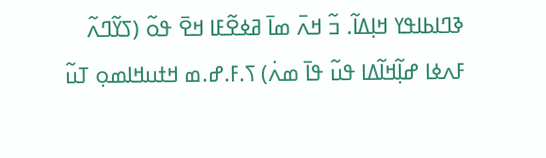ߢߣߊߕߊߟߌ ߞߊ߲ߡߊ߬. ߏ߬ ߞߍ߫ ߘߊ߫ ߥߦߐ߬ߓߊ ߞߐ߫ ߟߋ߬ (ߖߌ߬ߣߍ߬ ߓߍߦߊ ߝߊ߲߬ߞߊ߬ߡߊ ߟߎ߬ ߟߊ߫ ߘߍ߭) ߖ.ߓ.ߝ.ߘ ߞߙߎߞߊߘߋ߲ ߠߎ߬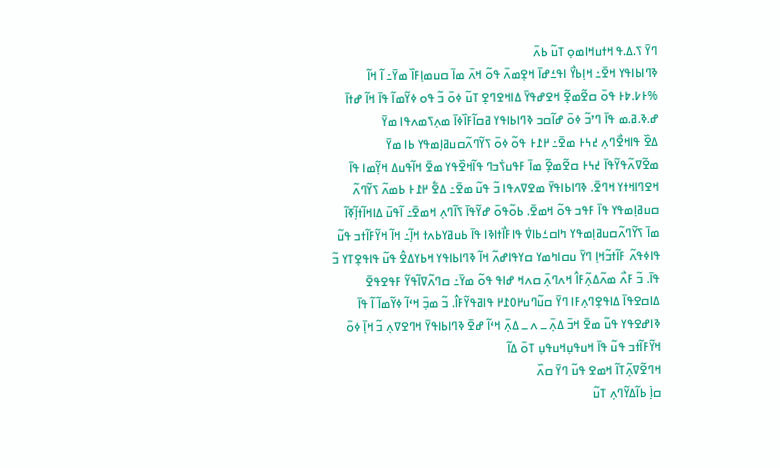ߣߌ߫ ߖ.ߡ.ߟ ߞߙߎߞߊߘߋ߲ ߠߎ߬ ߕߍ߫
ߢߣߊߕߊߟߌ ߞߐ߫߸ ߞߊ߲ߕߌ߯ ߊߟߑߝߊ߫ ߞߐ߲ߘߍ߫ ߟߋ߬ ߞߍ߫ ߘߊ߫ ߛߎߘߊ߲ߓߊ߰ ߘߌ߫߸ ߊ߬ ߞߊ߬ %߅߇.߈߅ ߟߋ߫ ߛߐ߬ߘߐ߲߬ ߞߐߝߟߌ߫ ߡߊߞߐߣߐ߲ ߠߎ߬ ߦߋ߫ ߏ߬ ߟߋ ߦߌ߬ߘߊ߬ ߟߊ߫ ߞߊ߬ ߝߙߊ߫ ߝ.ߢ.ߥ.ߘ ߟߊ߫ ߣߴߏ߬ ߦߋ߫ ߝߊ߬ߛߏ ߢߣߊߕߊߟߌ ߥߛߊ߬ߓߊ߰ߦߊ߫ ߘߍ߲ߖߘߍߟߊ ߘߌ߫
ߡߐ߰ ߟߊߞߐ߯ߣߍ߲ ߄߆߅ ߘߐ߫߸ ߂߁߅ ߟߋ߬ ߦߋ߫ ߖߌ߬ߣߍ߬ߛߎߥߊ߲ߘߟߌ ߕߊ ߘߌ߫
ߘߐ߬ߜߍ߬ߟߌ߬ߟߊ߫ ߄߆߅ ߛߐ߬ߘߐ߲߬ ߘߊ߫ ߓߟߎߖ߭ߏߣ ߟߊ߬ߞߐ߰ߟߌ ߘߐ߫ ߞߊ߬ߟߎߡ ߞߌ߲߬ߘߊ ߟߊ߫ ߞߐߣߊߞߙߌ ߞߣߐ߫. ߢߣߊߕߊߟߌ߫ ߘߐߜߍߟߊ ߏ߬ ߟߎ߬ ߘߐ߫߸ ߡߐ߱ ߂߁߅ ߕߘߍ߬ ߖߌ߬ߣߍ߬ ߛߎߥߊ߲ߘߟߌ ߟߊ߫ ߓߟߏ ߟߋ߬ ߞߘߐ߫. ߕߋ߬ߟߋ߫ ߝߌ߬ߟߊ߫ ߖߊ߬ߣߍ߲ ߞߘߐ߫߸ ߊ߬ߟߎ߫ ߡߊߞߊ߬ߙߊ߲߬ߧߊ߬ ߘߊ߫ ߖߌ߬ߣߍ߬ߛߎߥߊ߲ߘߟߌ ߤߊߛߑߕߊߜ߭ ߟߊߓߊ߯ߙߊߢߊ ߟߊ߫ ߕߎߥߌߕߍߙ ߞߊ߲߬߸ ߞߊ߬ ߞߌ߬ߓߊ߬ߙߏ ߟߎ߬ ߟߊߦߟߍ߬ ߓߊ߬ߙߏ߬ߞߊ߲ ߣߌ߫ ߎߛߊߤߘߌ ߛߌߟߊߝߍ߬ ߞߊ߬ ߢߣߊߕߊߟߌ ߞߕߌߡߐ߮ ߟߎ߬ ߟߊߟߐ߲ߠߌ ߏ߬ ߟߊ߫. ߏ߬ ߓߍ߯ ߘߍ߬ߡߍ߲߬ߓߊ߮ ߞߍߣߍ߲߫ ߛߍߞ ߝߊߟ ߟߋ߬ ߘߌ߫߸ ߛߣߍ߬ߜߊ߬ߟߌ߬ ߓߟߐߟߐ߫ ߡߊߛߐߟߊ߫ ߡߊߟߐ߲ߣߍ߲ߓߊ ߣߌ߫ ߛߎ߬ߣߎ߂߀߁߂ ߟߊߥߟߌ߬ߓߊ߮. ߏ߬ ߘߏ߲߫ ߞߵߊ߬ ߦߌ߬ߘߊ߬ ߊ߬ ߟߊ߫ ߢߊߝߐߟߌ ߟߎ߬ ߘߐ߫ ߞߏ߫ ߡߍ߲߫ ߺ ߍ ߺ ߡߍ߲߫ ߞߵߊ߬ ߝߐ߫ ߢߣߊߕߊߟߌ߫ ߞߣߐߜߍ߲ ߏ߬ ߞߊ߲߫ ߦߋ߫ ߞߌ߬ߓߊ߬ߙߏ ߟߎ߬ ߟߊ߫ ߞߎߟߎ߲ߞߎߟߎ߲ ߠߋ߫ ߡߊ߬
ߞߣߐ߬ߜߍ߲߬ߠߊ߬ ߞߘߐ ߟߎ߬ ߣߌ߫ ߛߍ߰
ߛߊ߲߭ ߕߊ߬ߡߌ߬ߣߍ߲ ߠߎ߬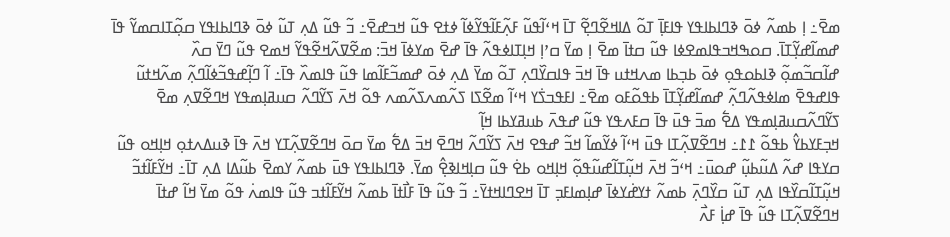ߘߐ߫߸ ߊ߲ ߕߘߍ߬ ߦߋ߫ ߢߣߊߕߊߟߌ ߟߊߓߊ߲߫ ߠߋ߬ ߡߊߞߐ߬ߣߐ߲߬ ߠߊ߫ ߞߵߊ߬ߟߎ߬ ߓߍ߲߬ߓߊ߬ߟߌ߬ߦߊ߬ ߦߙߐ ߟߎ߬ ߞߏߝߐ߫߸ ߏ߬ ߟߎ߬ ߡߍ߲ ߠߎ߬ ߦߋ߫ ߢߣߊߕߊߟߌ ߛߋ߲߬ߠߊߛߘߌ߬ ߟߊ߫ ߝߘߊ߬ߝߌ߲߬ߠߊ߫. ߛߋߒߞߏߟߊߘߐߦߊ ߟߎ߬ ߛߙߊ߫ ߘߐ߫ ߊ߲ ߘߌ߫ ߛߴߊ߲ ߞߊ߲ߠߊߦߟߍ߬ ߟߊ߫ ߝߐ߫ ߘߌߦߊ߫ ߞߏ߫: ߘߐ߬ߜߍ߬ߞߐ߬ߟߌ߬ ߞߘߐ ߟߎ߬ ߣߌ߫ ߛߍ߰
ߝߊ߬ߛߏ߬ߘߋ߲߬ ߢߊߕߋߟߋ߲ ߦߋ߫ ߕߏ߲ߕߊ ߘߍߞߙߎ ߟߊ߫ ߞߏ߫ ߟߊߛߌ߰ߣߍ߲ ߠߋ߬ ߘߌ߫ ߡߍ߲ ߦߋ߫ ߝߘߏ߬ߓߊ߬ߘߊ ߟߎ߬ ߟߊߘߍ߰ ߟߊ߫߸ ߊ߬ ߣߊ߲߬ߝߟߏ߬ߦߊ߬ߣߍ߲߬ ߘߍ߬ߞߙߎ߬ ߟߊߝߟߐ߫ ߘߊߦߟߍ߬ߣߍ߲߬ ߝߘߊ߬ߝߌ߲߬ߠߊ߫ ߕߟߋ߬ߓߋ ߘߐ߫߸ ߊߓߟߏߖ߭ߌ ߞߵߊ߬ ߘߐ߬ߖߊ ߖߍ߬ߘߍߖߍ߬ߘߍ ߟߋ߬ ߞߍ߫ ߖߌ߬ߣߍ߬ ߛߎߥߊ߲ߘߟߌ ߞߣߐ߬ߜߍ߲ ߘߐ߫
ߖߌ߬ߣߍ߬ߛߎߥߊ߲ߘߟߌ ߡߐ߱ ߘߏ߫ ߟߎ߫ ߟߊ߫ ߛߓߍߟߌ ߟߎ߬ ߝߟߍ߫ ߕߎߥߌߕߊ ߞߊ߲߬
ߞߏ߲ߓߌߕߌ߮ ߕߟߋ߬ ߁߁߸ ߞߣߐ߬ߜߍ߲߬ߠߊ ߟߎ߫ ߞߵߊ߬ ߦߌ߬ߘߊ߬ ߞߏ߬ ߝߟߐ ߞߍ߫ ߖߌ߬ߣߍ߬ ߞߣߐ߫ ߞߏ߫ ߡߐ߱ ߘߌ߫ ߛߋ߫ ߞߣߐ߬ߜߍ߲߬ߠߌ ߞߍ߫ ߟߊ߫ ߢߎߡߍߙߋ߲ ߞߊ߲ߞߋ ߟߎ߬ ߛߌߟߊ ߝߍ߬ ߡߎ߬ߕߎ߲߬ ߝߋߎ߫߸ ߞߵߏ߬ ߞߍ߫ ߞߎ߲߬ߠߊ߬ߝߎ߬ߟߋ߲߬ ߞߊ߲ߞߋ ߕߐ߭ ߟߎ߬ ߛߊ߲ߞߊߢߐ߲߮ ߘߌ߫. ߢߣߊߕߊߟߌ ߟߎ߫ ߕߘߍ߬ ߌߘߐ߫ ߕߎ߬ߡߊ ߡߍ߲ ߠߊ߫߸ ߞߌ߬ߓߊ߬ߙߏ߬ ߞߎ߲߬ߠߊ߬ߛߌ߰ߟߊ ߡߍ߲ ߠߎ߬ ߛߌ߰ߣߍ߲߫ ߕߘߍ߬ ߙߌߝ߭ߌߦߊ߫ ߝߊ߲ߘߊߓߏ߲ ߠߊ߫ ߞߐߣߊߞߙߌ߫߸ ߏ߬ ߟߎ߬ ߟߊ߫ ߓߊ߯ߙߊ߫ ߕߘߍ߬ ߞߌ߬ߓߊ߬ߙߏ ߟߎ߬ ߟߊߘߍ߭ ߟߋ߬ ߘߌ߫ ߞߊ߬ ߝߙߊ߫ ߞߣߐ߬ߜߍ߲߬ߠߊ ߟߎ߬ ߟߊ߫ ߝߊ߲߭ ߓߍ߯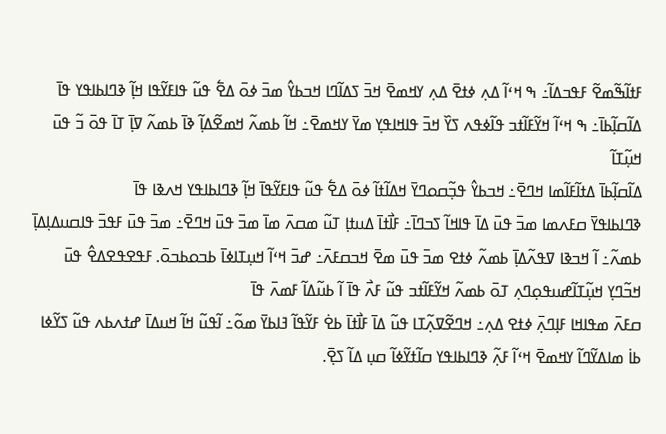ߓߙߊ߬ߒ߬ߘߐ߬ ߓߟߏߡߊ߬߸ ߒ ߞߵߊ߬ ߡߍ߲ ߦߙߐ߫ ߡߍ߲ ߌߞߘߐ߫ ߞߏ߫ ߖߡߊ߬ߣߊ ߞߏߕߌ߮ ߘߏ߫ ߦߋ߫ ߡߐ߱ ߟߎ߬ ߟߊߓߌ߬ߟߊ ߞߊ߲߬ ߢߣߊߕߊߟߌ ߟߊ߫ ߡߊ߬ߛߊ߲߬ߕߊ߫߸ ߒ ߞߵߊ߬ ߞߌ߬ߓߊ߬ߙߏ ߟߊ߬ߦߟߍ ߖߌ߰ ߞߏ߫ ߟߊߞߊߟߌ߲ ߘߌ߫ ߌߞߘߐ߫߸ ߞߊ߬ ߕߘߍ߬ ߞߘߐ߬ߡߊ߲߬ ߢߊ߫ ߕߘߍ߬ ߜߊ߲߫ ߠߊ߫ ߟߋ߫ ߏ߬ ߟߎ߫ ߞߎ߲߬ߠߊ߬
ߡߊ߬ߛߊ߲߬ߕߊ߫ ߡߙߊ߬ߓߊ߬ߘߊ ߞߣߐ߫߸ ߞߏߕߌ߮ ߟߏ߲߬ߛߋߣߌ߫ ߞߡߊ߬ߙߊ߬ ߦߋ߫ ߡߐ߱ ߟߎ߬ ߟߊߓߌ߬ߟߊ߫ ߞߊ߲߬ ߢߣߊߕߊߟߌ ߞߍߢߊ ߟߊ߫
ߢߣߊߕߊߟߌ߫ ߛߓߍߘߊ ߘߏ߫ ߟߎ߫ ߡߊ߫ ߟߊߞߊ߬ ߖߏߣߊ߫߸ ߓߊ߯ߙߊ߫ ߡߎߙߊ߲ ߠߎ߬ ߘߛߍ߫ ߘߊ߫ ߘߏ߫ ߟߎ߫ ߞߣߐ߫߸ ߘߏ߫ ߟߎ߫ ߓߟߏ߫ ߟߊߛߎߡߊ߲ߡߊ߲߫ ߕߘߍ߬߸ ߊ߬ ߞߏߢߊ ߜߟߍ߬ߡߊ߲߫ ߕߘߍ߬ ߦߙߐ ߘߏ߫ ߟߎ߫ ߘߐ߫ ߞߏߛߓߍ߫߸ ߝߏ߫ ߞߵߊ߬ ߞߎ߲ߠߊߦߊ߫ ߕߏߋߕߏߋ߫. ߓߟߐߟߐߡߐ߮ ߟߎ߫ ߞߏ߬ߣߌ߲ ߞߎ߲߬ߠߊ߬ߝߎߟߋ߲ߣߍ߲ ߠߋ߫ ߕߘߍ߬ ߞߌ߬ߓߊ߬ߙߏ ߟߎ߬ ߓߍ߯ ߟߊ߫ ߊ߬ ߕߎ߬ߡߊ߬ ߓߘߍ߫ ߟߊ߫
ߛߓߍ߫ ߘߟߊߞߊ ߓߊ߲ߣߍ߲߫ ߦߙߐ ߡߍ߲߸ ߞߣߐ߬ߜߍ߲߬ߠߊ ߟߎ߬ ߡߊ߫ ߓߊ߯ߙߊ߫ ߕߐ߭ ߓߌ߬ߟߊ߬ ߔߊߕߌ߫ ߘߋ߬߸ ߊ߬ߟߎ߬ ߞߊ߬ ߞߎߡߊ߫ ߝߙߍߕߍ ߟߎ߬ ߖߌ߬ߦߊ ߕߊ߭ ߘߊߡߌ߬ߣߊ߬ ߌߞߘߐ߫ ߞߵߊ߬ ߓߍ߲߬ ߢߣߊߕߊߟߌ ߛߊ߬ߙߌ߬ߦߊ߬ ߛߎ߲ ߡߊ߬ ߖߐ߲߫.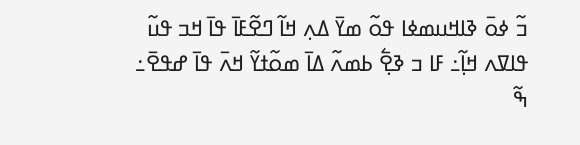ߏ߬ ߦߋ߫ ߢߊߞߎߘߦߊ ߟߋ߬ ߘߌ߫ ߡߍ߲ ߞߊ߬ ߣߐ߬ߓߊ߫ ߟߊ߫ ߞߏ ߟߎ߬ ߟߊߜߍ ߞߊ߲߬߸ ߓߊ ߏ ߢߐ߲߱ ߕߘߍ߬ ߡߊ߫ ߘߋ߬ߙߌ߬ ߞߍ߫ ߟߊ߫ ߝߟߐ߫߸ ߒ߬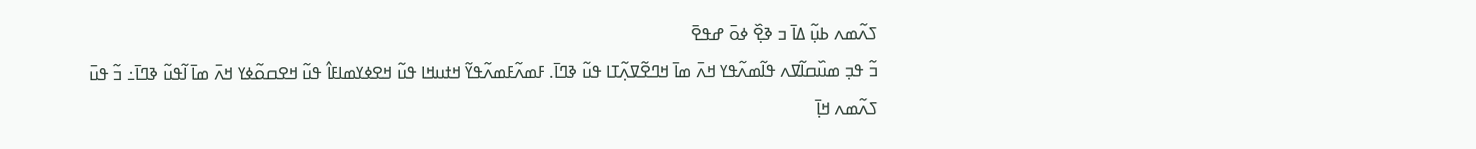ߖߍ߬ߘߍ ߕߎ߲߬ ߡߊ߫ ߏ ߢߐ߲߰ ߦߋ߫ ߝߟߐ߫
ߏ߬ ߟߏ߲ ߘߎ߰ߛߊ߬ߜߍ ߟߊ߬ߘߍ߬ߟߌ ߞߍ߫ ߘߊ߫ ߞߣߐ߬ߜߍ߲߬ߠߊ ߟߎ߬ ߢߣߊ߫. ߓߘߍ߬ߓߘߍ߬ߟߌ߬ ߞߙߎߞߊ ߟߎ߬ ߞߐߦߌߘߊߓߊ߮ ߟߎ߬ ߞߐߛߋ߬ߦߌ ߞߍ߫ ߘߊ߫ ߊ߬ߟߎ߬ ߢߣߊ߫߸ ߏ߬ ߟߎ߫ ߖߍ߬ߘߍ ߞߊ߲߫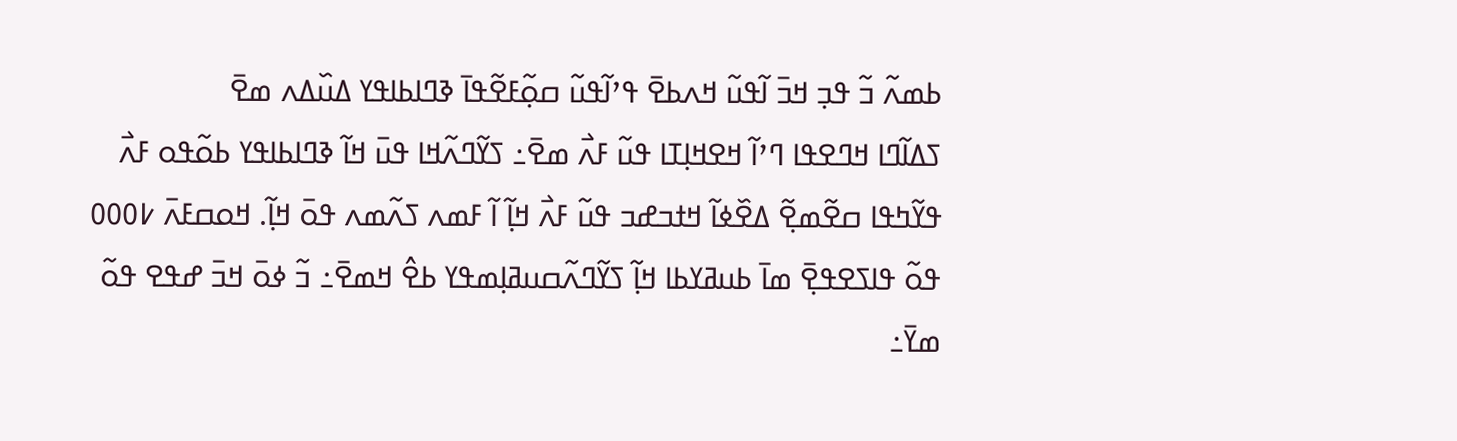ߕߘߍ߬ ߏ߬ ߟߏ߲ ߞߏ߫ ߊ߬ߟߎ߬ ߞߍߕߐ߫ ߟߴߊ߬ߟߎ߬ ߛߋ߲߬ߓߐ߬ߟߊ߫ ߢߣߊߕߊߟߌ ߡߎ߰ߡߍ ߘߐ߫
ߖߡߊ߬ߣߊ ߞߣߐߟߊ ߣߴߊ߬ ߞߐߞߊ߲ߠߊ ߟߎ߬ ߓߍ߯ ߘߐ߫߸ ߖߌ߬ߣߍ߬ߞߊ ߟߎ߫ ߞߊ߬ ߢߣߊߕߊߟߌ ߕߋ߬ߟߋ ߓߍ߯ ߟߌ߬ߤߟߊ ߛߐ߬ߘߐ߲߬ ߡߐ߰ߦߊ߬ ߞߙߏߝߏ ߟߎ߬ ߓߍ߯ ߞߊ߲߬ ߊ߬ ߓߘߍ ߖߍ߬ߘߍ ߟߋ߫ ߞߊ߲߬. ߞߋߛߓߍ߫ ߇߀߀߀ ߟߋ߬ ߟߊߖߐߟߐ߲߫ ߘߊ߫ ߕߎߥߌߕߊ ߞߊ߲߬ ߖߌ߬ߣߍ߬ߛߎߥߊ߲ߘߟߌ ߕߐ߮ ߞߘߐ߫߸ ߏ߬ ߦߋ߫ ߞߏ߫ ߝߟߐ ߟߋ߬ ߘߌ߫߸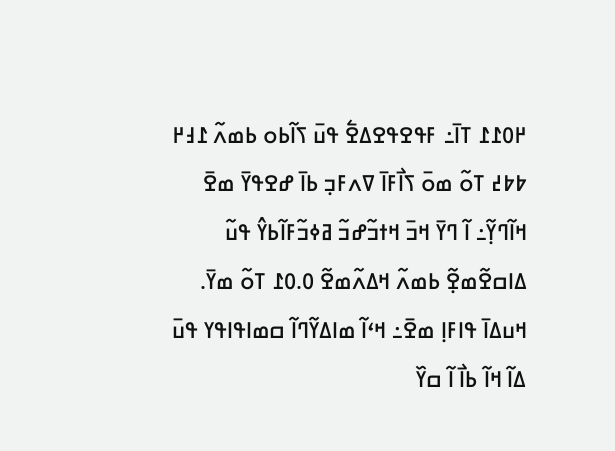߂߀߁߁ ߠߊ߫߸ ߓߟߐߟߐߡߐ߱ ߟߎ߫ ߖߊ߬ߕߋ ߕߘߍ߬ ߁߃߂ ߈߈߄ ߠߋ߬ ߘߋ߫ ߖߊ߯ߓߊ߫ ߜߍߓߏ߲ ߕߊ߫ ߝߐߟߌ߫ ߘߐ߫ ߞߊ߬ߣߌ߲߬߸ ߊ߬ ߣߌ߫ ߞߏ߫ ߞߙߏ߬ߝߏ߬ ߥߦߏ߬ߓߊ߬ߕߌ߮ ߟߎ߬ ߡߊߛߐ߬ߘߐ߲߬ ߕߘߍ߬ ߞߡߍ߬ߘߐ߬ ߀.߀߁ ߠߋ߬ ߘߌ߫. ߞߎߡߊ߫ ߟߊߓߊ߲ ߘߐ߫߸ ߞߵߊ߬ ߘߊߡߌ߬ߣߊ߬ ߛߘߊߟߊߟߌ ߟߎ߫ ߡߊ߬ ߞߊ߬ ߕߊ߯ ߊ߬ ߛߌ߰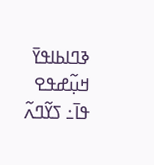ߢߣߊߕߊߟߌ߫ ߞߎ߲߬ߝߟߐ ߟߊ߫߸ ߖߌ߬ߣߍ߬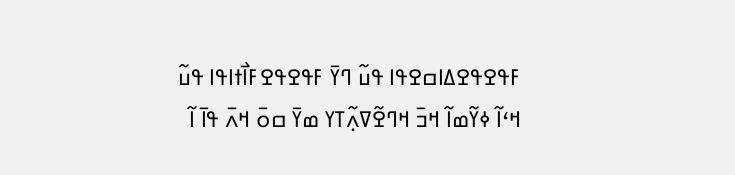ߓߟߐߟߐߡߊߛߐߟߊ ߟߎ߬ ߣߌ߫ ߓߟߐߟߐߓߊ߯ߙߊߟߊ ߟߎ߬ ߞߵߊ߬ ߦߌ߬ߘߊ߬ ߞߏ߫ ߞߣߐ߬ߜߍ߲߬ߠߌ ߘߌ߫ ߛߋ߫ ߞߍ߫ ߟߊ߫ ߊ߬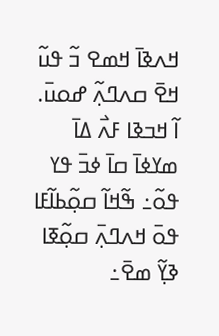ߞߍߢߊ߫ ߞߘߐ ߏ߬ ߟߎ߬ ߞߐ߫ ߛߍߣߍ߲߬ ߝߋߎ߫. ߊ߬ ߞߏߢߊ ߓߍ߯ ߡߊ߫ ߘߌߦߊ߫ ߛߊ߫ ߦߏ߫ ߟߌ ߟߋ߬߸ ߒ߬ߞߊ߬ ߛߋ߲߬ߕߊ߬ߓߊ ߟߋ߫ ߞߍߣߍ߲߫ ߛߋ߲߬ߧߊ ߢߌ߲߬ ߘߐ߫߸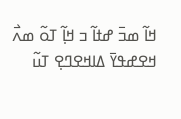ߞߊ߬ ߘߏ߫ ߝߙߊ߬ ߏ ߞߊ߲߬ ߠߋ߬ ߘߍ߯
ߞߐߝߟߌ߫ ߡߊߞߐߣߐ߲ ߠߎ߬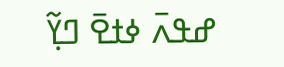ߝߟߍ߫ ߦߙߐ߫ ߣߌ߲߬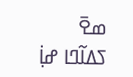ߘߐ߫ ߖߡߊ߬ߣߊ ߝߊ߲߭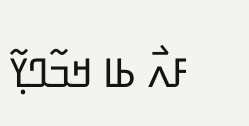ߓߍ߯ ߕߊ ߞߏ߬ߣߌ߲߬